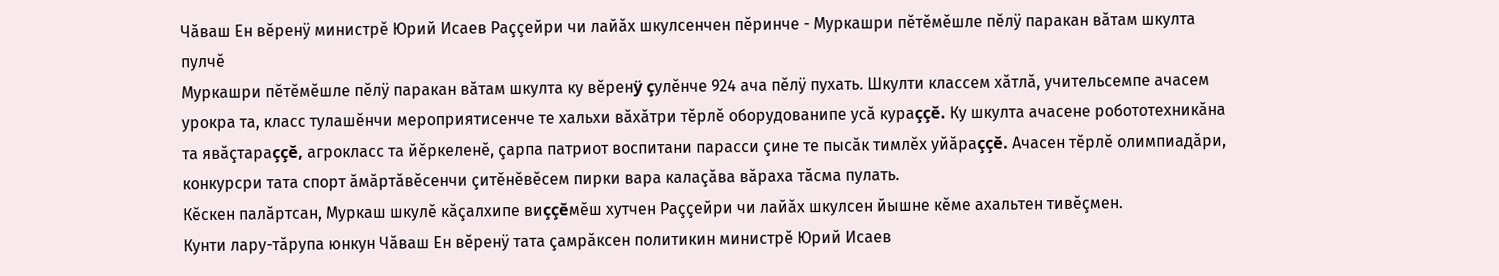Чăваш Ен вĕренÿ министрĕ Юрий Исаев Раççейри чи лайăх шкулсенчен пĕринче - Муркашри пĕтĕмĕшле пĕлÿ паракан вăтам шкулта пулчĕ
Муркашри пĕтĕмĕшле пĕлÿ паракан вăтам шкулта ку вĕренÿ çулĕнче 924 ача пĕлÿ пухать. Шкулти классем хăтлă, учительсемпе ачасем урокра та, класс тулашĕнчи мероприятисенче те хальхи вăхăтри тĕрлĕ оборудованипе усă кураççĕ. Ку шкулта ачасене робототехникăна та явăçтараççĕ, агрокласс та йĕркеленĕ, çарпа патриот воспитани парасси çине те пысăк тимлĕх уйăраççĕ. Ачасен тĕрлĕ олимпиадăри, конкурсри тата спорт ăмăртăвĕсенчи çитĕнĕвĕсем пирки вара калаçăва вăраха тăсма пулать.
Кĕскен палăртсан, Муркаш шкулĕ кăçалхипе виççĕмĕш хутчен Раççейри чи лайăх шкулсен йышне кĕме ахальтен тивĕçмен.
Кунти лару-тăрупа юнкун Чăваш Ен вĕренÿ тата çамрăксен политикин министрĕ Юрий Исаев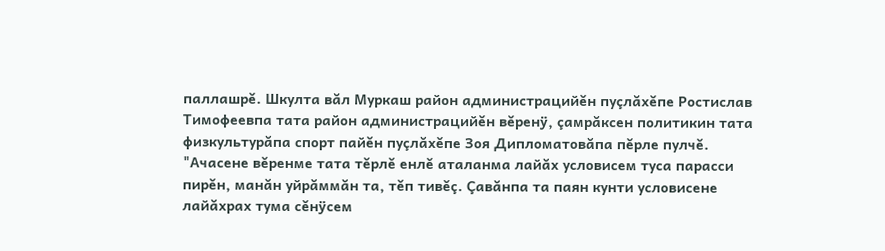паллашрĕ. Шкулта вăл Муркаш район администрацийĕн пуçлăхĕпе Ростислав Тимофеевпа тата район администрацийĕн вĕренÿ, çамрăксен политикин тата физкультурăпа спорт пайĕн пуçлăхĕпе Зоя Дипломатовăпа пĕрле пулчĕ.
"Ачасене вĕренме тата тĕрлĕ енлĕ аталанма лайăх условисем туса парасси пирĕн, манăн уйрăммăн та, тĕп тивĕç. Çавăнпа та паян кунти условисене лайăхрах тума сĕнÿсем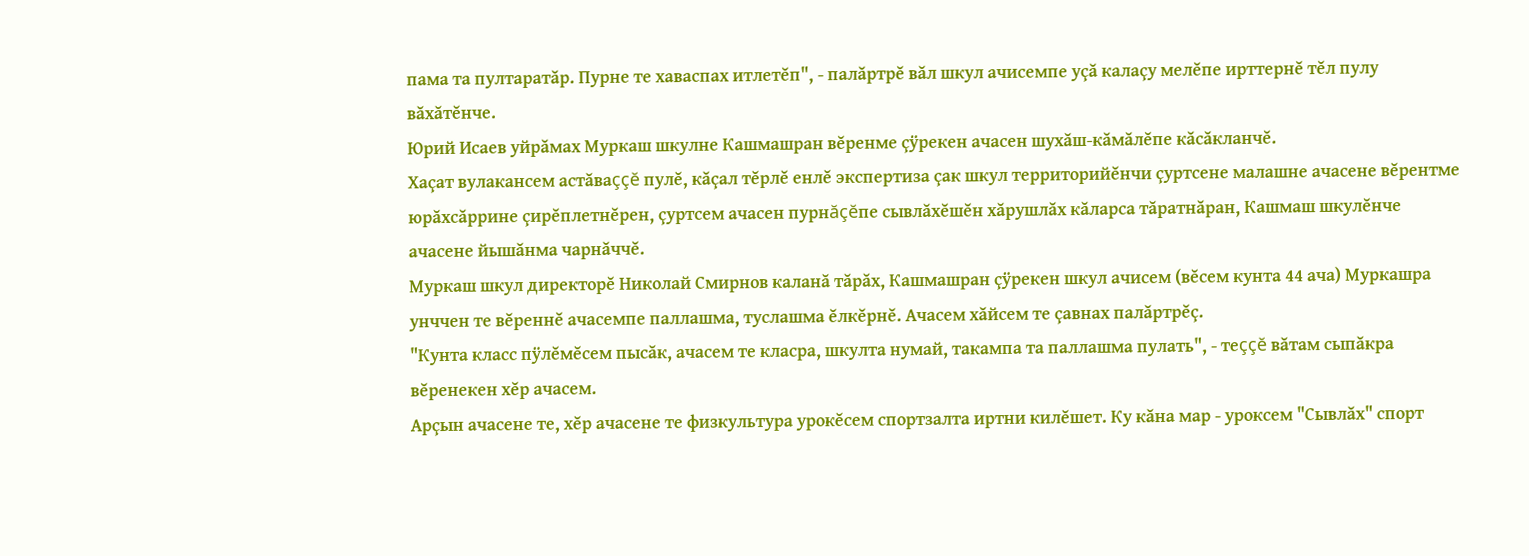пама та пултаратăр. Пурне те хаваспах итлетĕп", - палăртрĕ вăл шкул ачисемпе уçă калаçу мелĕпе ирттернĕ тĕл пулу вăхăтĕнче.
Юрий Исаев уйрăмах Муркаш шкулне Кашмашран вĕренме çÿрекен ачасен шухăш-кăмăлĕпе кăсăкланчĕ.
Хаçат вулакансем астăваççĕ пулĕ, кăçал тĕрлĕ енлĕ экспертиза çак шкул территорийĕнчи çуртсене малашне ачасене вĕрентме юрăхсăррине çирĕплетнĕрен, çуртсем ачасен пурнăçĕпе сывлăхĕшĕн хăрушлăх кăларса тăратнăран, Кашмаш шкулĕнче ачасене йышăнма чарнăччĕ.
Муркаш шкул директорĕ Николай Смирнов каланă тăрăх, Кашмашран çÿрекен шкул ачисем (вĕсем кунта 44 ача) Муркашра унччен те вĕреннĕ ачасемпе паллашма, туслашма ĕлкĕрнĕ. Ачасем хăйсем те çавнах палăртрĕç.
"Кунта класс пÿлĕмĕсем пысăк, ачасем те класра, шкулта нумай, такампа та паллашма пулать", - теççĕ вăтам сыпăкра вĕренекен хĕр ачасем.
Арçын ачасене те, хĕр ачасене те физкультура урокĕсем спортзалта иртни килĕшет. Ку кăна мар - уроксем "Сывлăх" спорт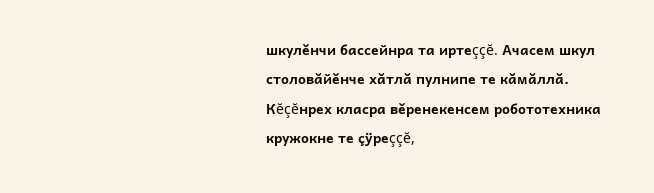шкулĕнчи бассейнра та иртеççĕ. Ачасем шкул столовăйĕнче хăтлă пулнипе те кăмăллă.
Кĕçĕнрех класра вĕренекенсем робототехника кружокне те çÿреççĕ,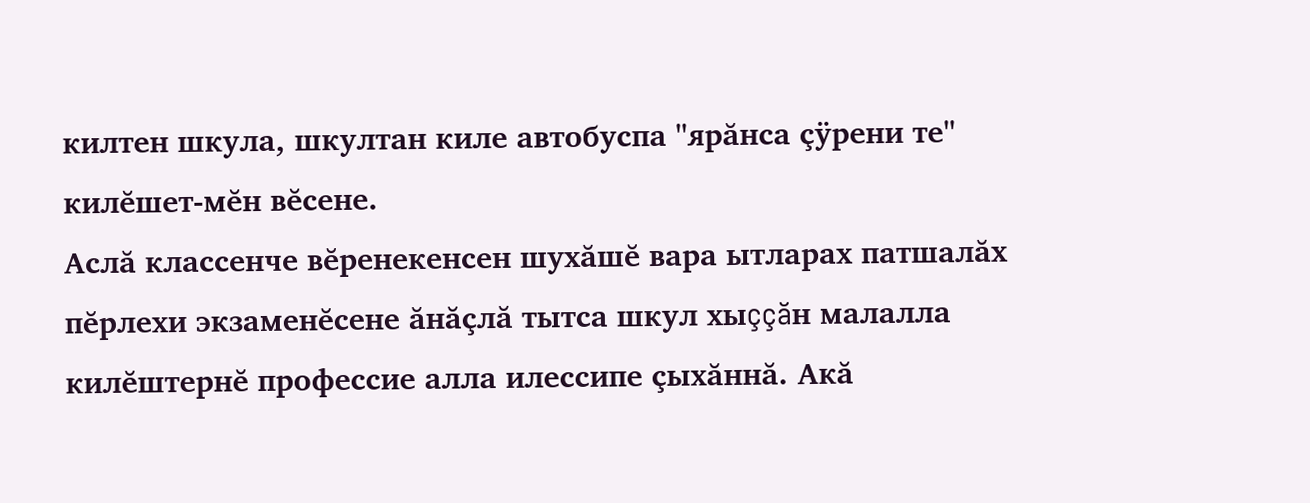килтен шкула, шкултан киле автобуспа "ярăнса çÿрени те" килĕшет-мĕн вĕсене.
Аслă классенче вĕренекенсен шухăшĕ вара ытларах патшалăх пĕрлехи экзаменĕсене ăнăçлă тытса шкул хыççăн малалла килĕштернĕ профессие алла илессипе çыхăннă. Акă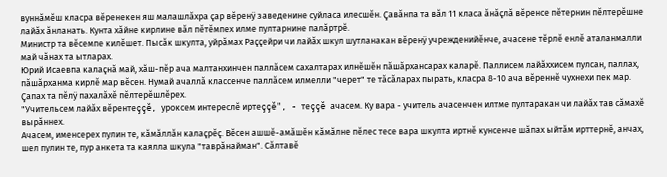вуннăмĕш класра вĕренекен яш малашлăхра çар вĕренÿ заведенине суйласа илесшĕн. Çавăнпа та вăл 11 класа ăнăçлă вĕренсе пĕтернин пĕлтерĕшне лайăх ăнланать. Кунта хăйне кирлине вăл пĕтĕмпех илме пултарнине палăртрĕ.
Министр та вĕсемпе килĕшет. Пысăк шкулта, уйрăмах Раççейри чи лайăх шкул шутланакан вĕренÿ учрежденийĕнче, ачасене тĕрлĕ енлĕ аталанмалли май чăнах та ытларах.
Юрий Исаевпа калаçнă май, хăш-пĕр ача малтанхинчен паллăсем сахалтарах илнĕшĕн пăшăрхансарах каларĕ. Паллисем лайăххисем пулсан, паллах, пăшăрханма кирлĕ мар вĕсен. Нумай ачаллă классенче паллăсем илмелли "черет" те тăсăларах пырать, класра 8-10 ача вĕреннĕ чухнехи пек мар. Çапах та пĕлÿ пахалăхĕ пĕлтерĕшлĕрех.
"Учительсем лайăх вĕрентеççĕ, уроксем интереслĕ иртеççĕ", - теççĕ ачасем. Ку вара - учитель ачасенчен илтме пултаракан чи лайăх тав сăмахĕ вырăннех.
Ачасем, именсерех пулин те, кăмăллăн калаçрĕç. Вĕсен ашшĕ-амăшĕн кăмăлне пĕлес тесе вара шкулта иртнĕ кунсенче шăпах ыйтăм ирттернĕ, анчах, шел пулин те, пур анкета та каялла шкула "таврăнайман". Сăлтавĕ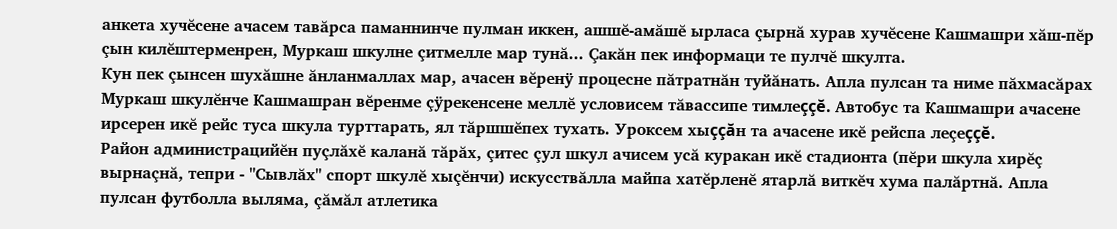анкета хучĕсене ачасем тавăрса паманнинче пулман иккен, ашшĕ-амăшĕ ырласа çырнă хурав хучĕсене Кашмашри хăш-пĕр çын килĕштерменрен, Муркаш шкулне çитмелле мар тунă... Çакăн пек информаци те пулчĕ шкулта.
Кун пек çынсен шухăшне ăнланмаллах мар, ачасен вĕренÿ процесне пăтратнăн туйăнать. Апла пулсан та ниме пăхмасăрах Муркаш шкулĕнче Кашмашран вĕренме çÿрекенсене меллĕ условисем тăвассипе тимлеççĕ. Автобус та Кашмашри ачасене ирсерен икĕ рейс туса шкула турттарать, ял тăршшĕпех тухать. Уроксем хыççăн та ачасене икĕ рейспа леçеççĕ.
Район администрацийĕн пуçлăхĕ каланă тăрăх, çитес çул шкул ачисем усă куракан икĕ стадионта (пĕри шкула хирĕç вырнаçнă, тепри - "Сывлăх" спорт шкулĕ хыçĕнчи) искусствăлла майпа хатĕрленĕ ятарлă виткĕч хума палăртнă. Апла пулсан футболла выляма, çăмăл атлетика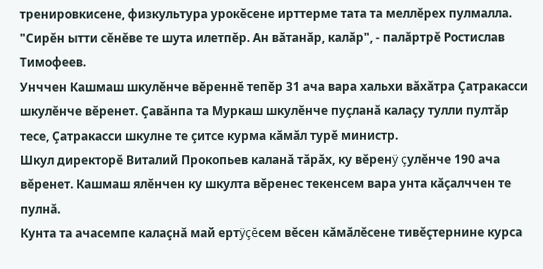тренировкисене, физкультура урокĕсене ирттерме тата та меллĕрех пулмалла.
"Сирĕн ытти сĕнĕве те шута илетпĕр. Ан вăтанăр, калăр", - палăртрĕ Ростислав Тимофеев.
Унччен Кашмаш шкулĕнче вĕреннĕ тепĕр 31 ача вара хальхи вăхăтра Çатракасси шкулĕнче вĕренет. Çавăнпа та Муркаш шкулĕнче пуçланă калаçу тулли пултăр тесе, Çатракасси шкулне те çитсе курма кăмăл турĕ министр.
Шкул директорĕ Виталий Прокопьев каланă тăрăх, ку вĕренÿ çулĕнче 190 ача вĕренет. Кашмаш ялĕнчен ку шкулта вĕренес текенсем вара унта кăçалччен те пулнă.
Кунта та ачасемпе калаçнă май ертÿçĕсем вĕсен кăмăлĕсене тивĕçтернине курса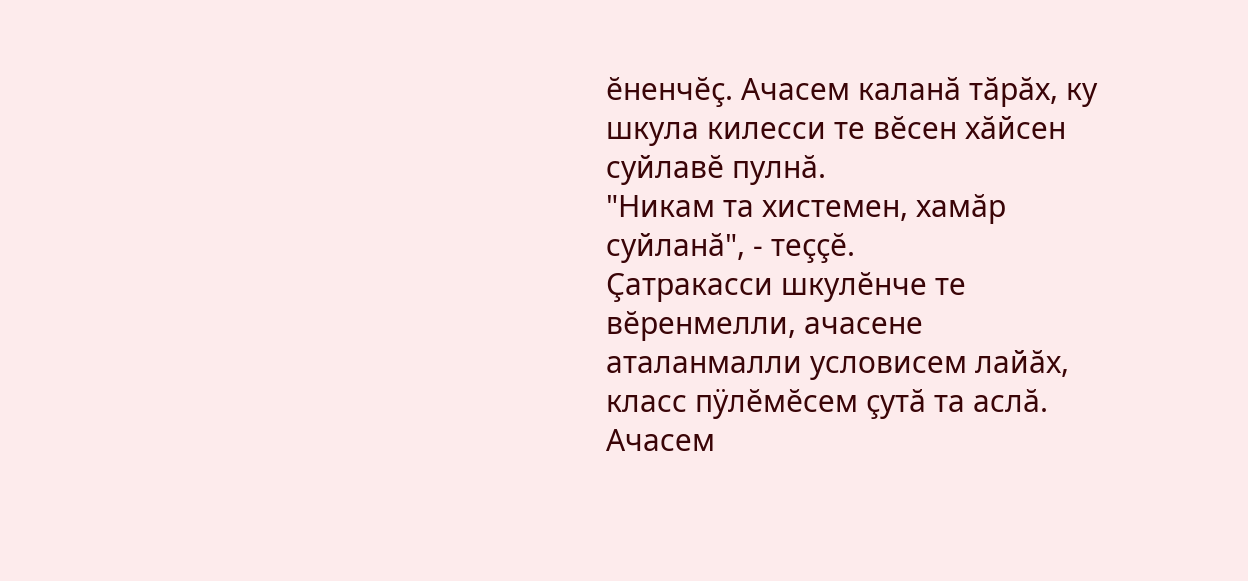ĕненчĕç. Ачасем каланă тăрăх, ку шкула килесси те вĕсен хăйсен суйлавĕ пулнă.
"Никам та хистемен, хамăр суйланă", - теççĕ.
Çатракасси шкулĕнче те вĕренмелли, ачасене аталанмалли условисем лайăх, класс пÿлĕмĕсем çутă та аслă. Ачасем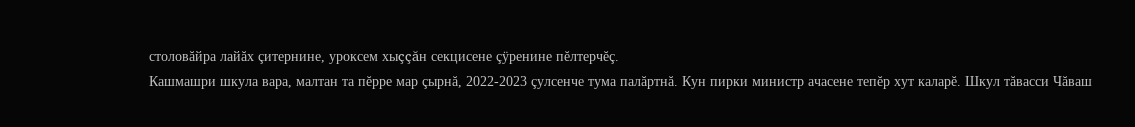столовăйра лайăх çитернине, уроксем хыççăн секцисене çÿренине пĕлтерчĕç.
Кашмашри шкула вара, малтан та пĕрре мар çырнă, 2022-2023 çулсенче тума палăртнă. Кун пирки министр ачасене тепĕр хут каларĕ. Шкул тăвасси Чăваш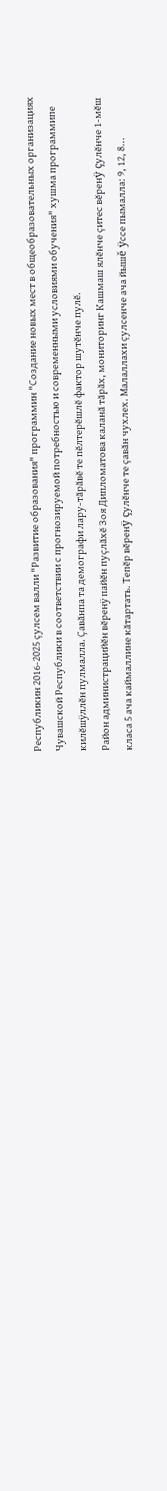Республикин 2016-2025 çулсем валли "Развитие образования" программин "Создание новых мест в общеобразовательных организациях Чувашской Республики в соответствии с прогнозируемой потребностью и современными условиями обучения" хушма программипе килĕшÿллĕн пулмалла. Çавăнпа та демографи лару-тăрăвĕ те пĕлтерĕшлĕ фактор шутĕнче пулĕ.
Район администрацийĕн вĕренÿ пайĕн пуçлăхĕ Зоя Дипломатова каланă тăрăх, мониторинг Кашмаш ялĕнче çитес вĕренÿ çулĕнче 1-мĕш класа 5 ача каймаллине кăтартать. Тепĕр вĕренÿ çулĕнче те çавăн чухлех. Малаллахи çулсенче ача йышĕ ÿссе пымалла: 9, 12, 8...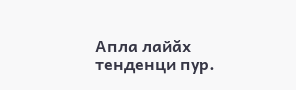Апла лайăх тенденци пур.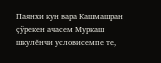Паянхи кун вара Кашмашран çÿрекен ачасем Муркаш шкулĕнчи условисемпе те,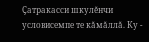Çатракасси шкулĕнчи условисемпе те кăмăллă. Ку -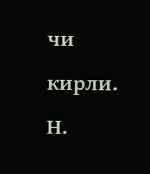чи кирли.
Н.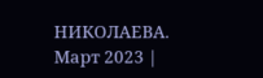НИКОЛАЕВА.
Март 2023 |